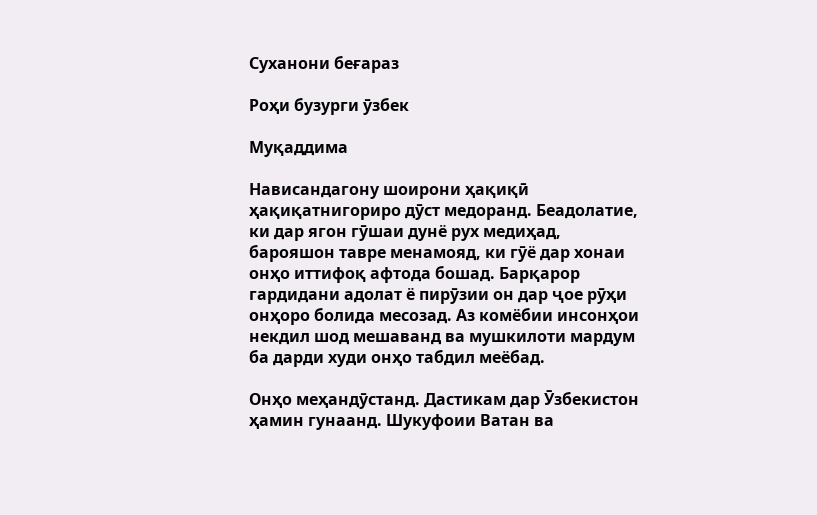Суханони беғараз

Роҳи бузурги ӯзбек

Муқаддима

Нависандагону шоирони ҳақиқӣ ҳақиқатнигориро дӯст медоранд. Беадолатие, ки дар ягон гӯшаи дунё рух медиҳад, барояшон тавре менамояд, ки гӯё дар хонаи онҳо иттифоқ афтода бошад. Барқарор гардидани адолат ё пирӯзии он дар ҷое рӯҳи онҳоро болида месозад. Аз комёбии инсонҳои некдил шод мешаванд ва мушкилоти мардум ба дарди худи онҳо табдил меёбад.

Онҳо меҳандӯстанд. Дастикам дар Ӯзбекистон ҳамин гунаанд. Шукуфоии Ватан ва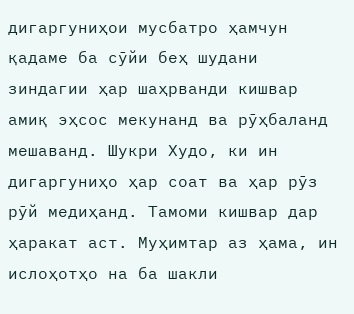дигаргуниҳои мусбатро ҳамчун қадаме ба сӯйи беҳ шудани зиндагии ҳар шаҳрванди кишвар амиқ эҳсос мекунанд ва рӯҳбаланд мешаванд. Шукри Худо, ки ин дигаргуниҳо ҳар соат ва ҳар рӯз рӯй медиҳанд. Тамоми кишвар дар ҳаракат аст. Муҳимтар аз ҳама, ин ислоҳотҳо на ба шакли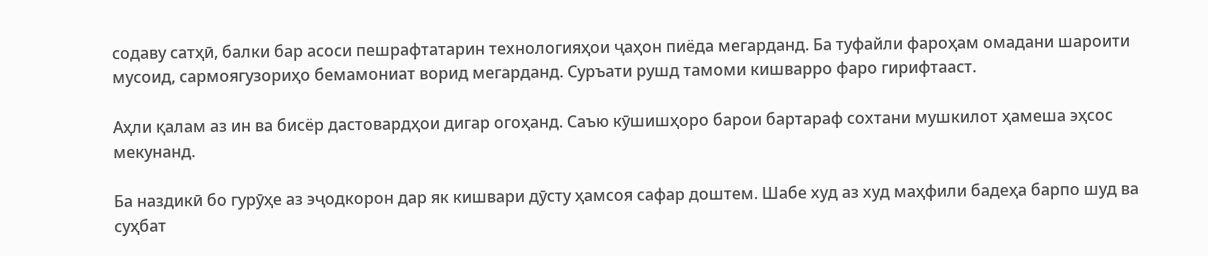содаву сатҳӣ, балки бар асоси пешрафтатарин технологияҳои ҷаҳон пиёда мегарданд. Ба туфайли фароҳам омадани шароити мусоид, сармоягузориҳо бемамониат ворид мегарданд. Суръати рушд тамоми кишварро фаро гирифтааст.

Аҳли қалам аз ин ва бисёр дастовардҳои дигар огоҳанд. Саъю кӯшишҳоро барои бартараф сохтани мушкилот ҳамеша эҳсос мекунанд.

Ба наздикӣ бо гурӯҳе аз эҷодкорон дар як кишвари дӯсту ҳамсоя сафар доштем. Шабе худ аз худ маҳфили бадеҳа барпо шуд ва суҳбат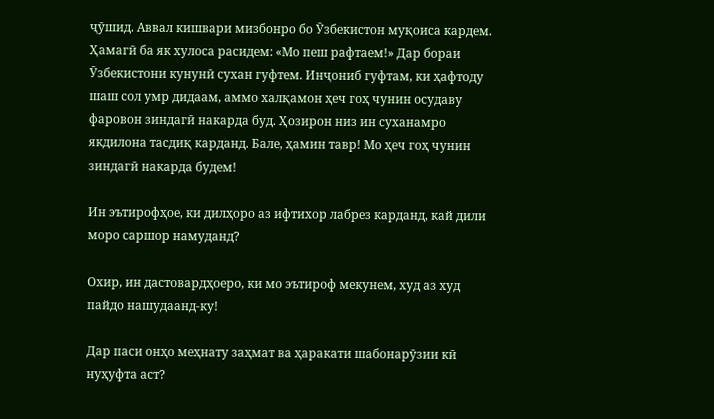ҷӯшид. Аввал кишвари мизбонро бо Ӯзбекистон муқоиса кардем. Ҳамагӣ ба як хулоса расидем: «Мо пеш рафтаем!» Дар бораи Ӯзбекистони кунунӣ сухан гуфтем. Инҷониб гуфтам, ки ҳафтоду шаш сол умр дидаам, аммо халқамон ҳеч гоҳ чунин осудаву фаровон зиндагӣ накарда буд. Ҳозирон низ ин суханамро якдилона тасдиқ карданд. Бале, ҳамин тавр! Мо ҳеч гоҳ чунин зиндагӣ накарда будем!

Ин эътирофҳое, ки дилҳоро аз ифтихор лабрез карданд, кай дили моро саршор намуданд?

Охир, ин дастовардҳоеро, ки мо эътироф мекунем, худ аз худ пайдо нашудаанд-ку!

Дар паси онҳо меҳнату заҳмат ва ҳаракати шабонарӯзии кӣ нуҳуфта аст?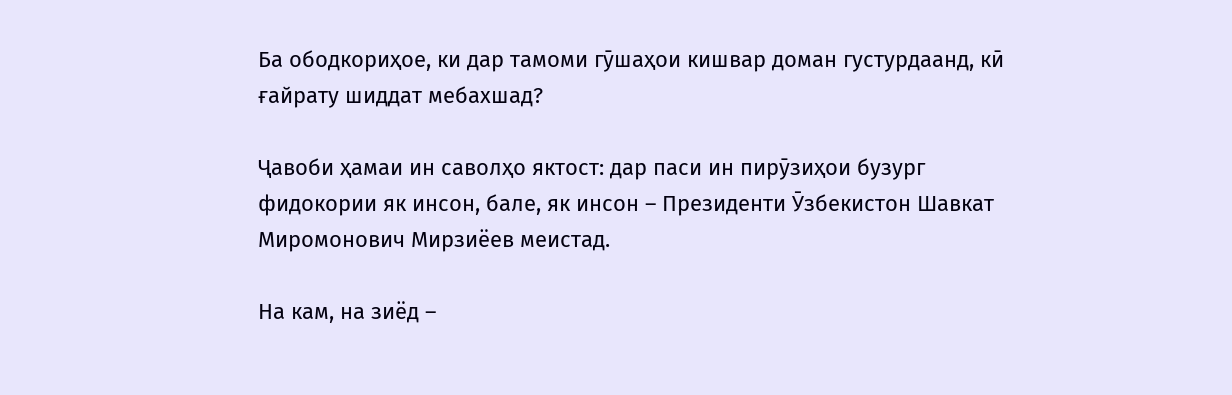Ба ободкориҳое, ки дар тамоми гӯшаҳои кишвар доман густурдаанд, кӣ ғайрату шиддат мебахшад?

Ҷавоби ҳамаи ин саволҳо яктост: дар паси ин пирӯзиҳои бузург фидокории як инсон, бале, як инсон – Президенти Ӯзбекистон Шавкат Миромонович Мирзиёев меистад.

На кам, на зиёд –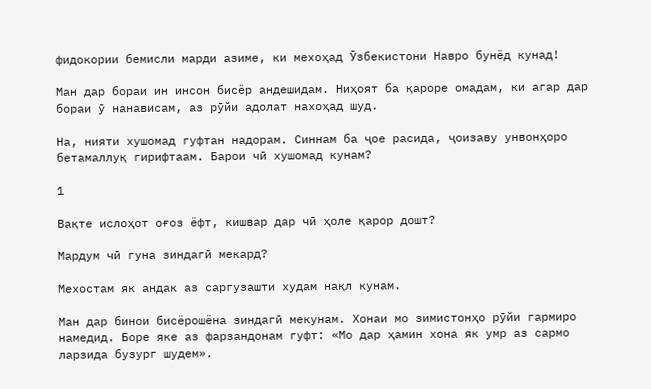фидокории бемисли марди азиме, ки мехоҳад Ӯзбекистони Навро бунёд кунад!

Ман дар бораи ин инсон бисёр андешидам. Ниҳоят ба қароре омадам, ки агар дар бораи ӯ нанависам, аз рӯйи адолат нахоҳад шуд.

На, нияти хушомад гуфтан надорам. Синнам ба ҷое расида, ҷоизаву унвонҳоро бетамаллуқ гирифтаам. Барои чӣ хушомад кунам?

1

Вақте ислоҳот оғоз ёфт, кишвар дар чӣ ҳоле қарор дошт?

Мардум чӣ гуна зиндагӣ мекард?

Мехостам як андак аз саргузашти худам нақл кунам.

Ман дар бинои бисёрошёна зиндагӣ мекунам. Хонаи мо зимистонҳо рӯйи гармиро намедид. Боре яке аз фарзандонам гуфт: «Мо дар ҳамин хона як умр аз сармо ларзида бузург шудем».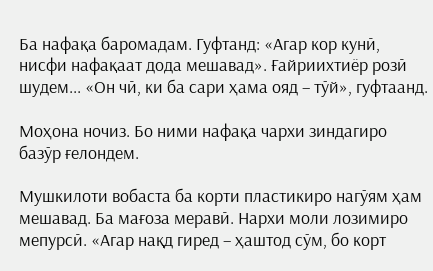Ба нафақа баромадам. Гуфтанд: «Агар кор кунӣ, нисфи нафақаат дода мешавад». Ғайриихтиёр розӣ шудем... «Он чӣ, ки ба сари ҳама ояд – тӯй», гуфтаанд.

Моҳона ночиз. Бо ними нафақа чархи зиндагиро базӯр ғелондем.

Мушкилоти вобаста ба корти пластикиро нагӯям ҳам мешавад. Ба мағоза меравӣ. Нархи моли лозимиро мепурсӣ. «Агар нақд гиред – ҳаштод сӯм, бо корт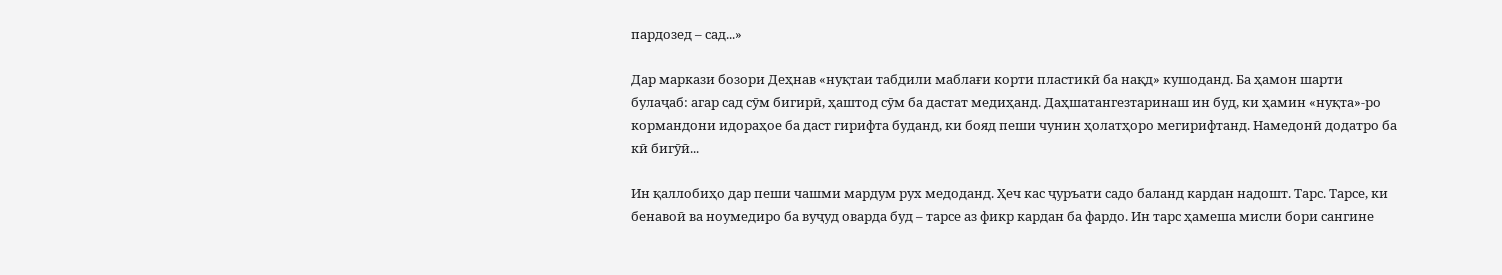пардозед – сад...»

Дар маркази бозори Деҳнав «нуқтаи табдили маблағи корти пластикӣ ба нақд» кушоданд. Ба ҳамон шарти булаҷаб: агар сад сӯм бигирӣ, ҳаштод сӯм ба дастат медиҳанд. Даҳшатангезтаринаш ин буд, ки ҳамин «нуқта»-ро кормандони идораҳое ба даст гирифта буданд, ки бояд пеши чунин ҳолатҳоро мегирифтанд. Намедонӣ додатро ба кӣ бигӯӣ...

Ин қаллобиҳо дар пеши чашми мардум рух медоданд. Ҳеч кас ҷуръати садо баланд кардан надошт. Тарс. Тарсе, ки бенавоӣ ва ноумедиро ба вуҷуд оварда буд – тарсе аз фикр кардан ба фардо. Ин тарс ҳамеша мисли бори сангине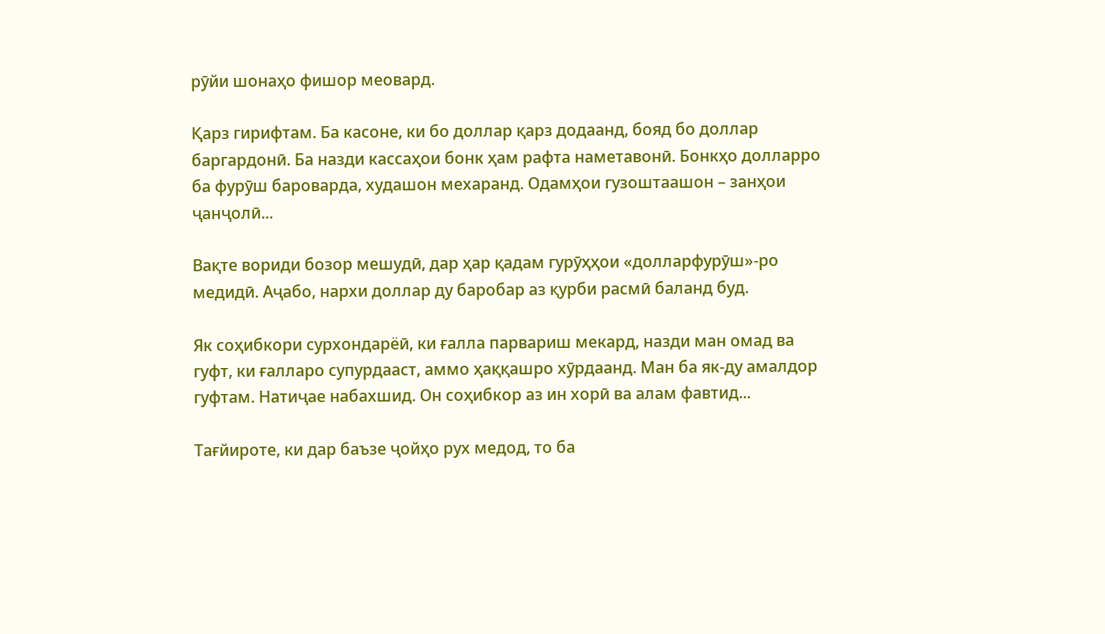рӯйи шонаҳо фишор меовард.

Қарз гирифтам. Ба касоне, ки бо доллар қарз додаанд, бояд бо доллар баргардонӣ. Ба назди кассаҳои бонк ҳам рафта наметавонӣ. Бонкҳо долларро ба фурӯш бароварда, худашон мехаранд. Одамҳои гузоштаашон – занҳои ҷанҷолӣ...

Вақте вориди бозор мешудӣ, дар ҳар қадам гурӯҳҳои «долларфурӯш»-ро медидӣ. Аҷабо, нархи доллар ду баробар аз қурби расмӣ баланд буд.

Як соҳибкори сурхондарёӣ, ки ғалла парвариш мекард, назди ман омад ва гуфт, ки ғалларо супурдааст, аммо ҳаққашро хӯрдаанд. Ман ба як-ду амалдор гуфтам. Натиҷае набахшид. Он соҳибкор аз ин хорӣ ва алам фавтид...

Тағйироте, ки дар баъзе ҷойҳо рух медод, то ба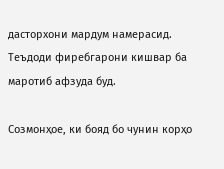дасторхони мардум намерасид. Теъдоди фиребгарони кишвар ба маротиб афзуда буд.

Созмонҳое, ки бояд бо чунин корҳо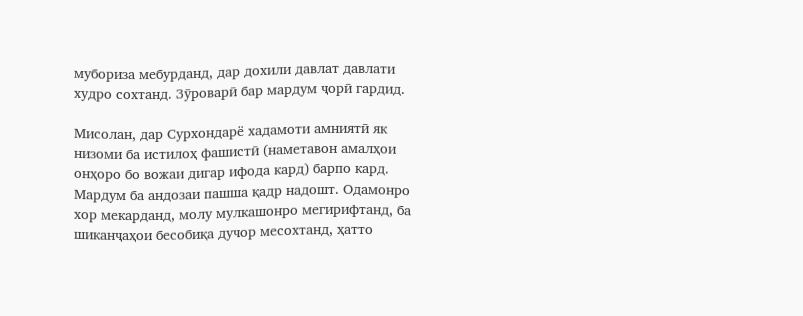мубориза мебурданд, дар дохили давлат давлати худро сохтанд. Зӯроварӣ бар мардум ҷорӣ гардид.

Мисолан, дар Сурхондарё хадамоти амниятӣ як низоми ба истилоҳ фашистӣ (наметавон амалҳои онҳоро бо вожаи дигар ифода кард) барпо кард. Мардум ба андозаи пашша қадр надошт. Одамонро хор мекарданд, молу мулкашонро мегирифтанд, ба шиканҷаҳои бесобиқа дучор месохтанд, ҳатто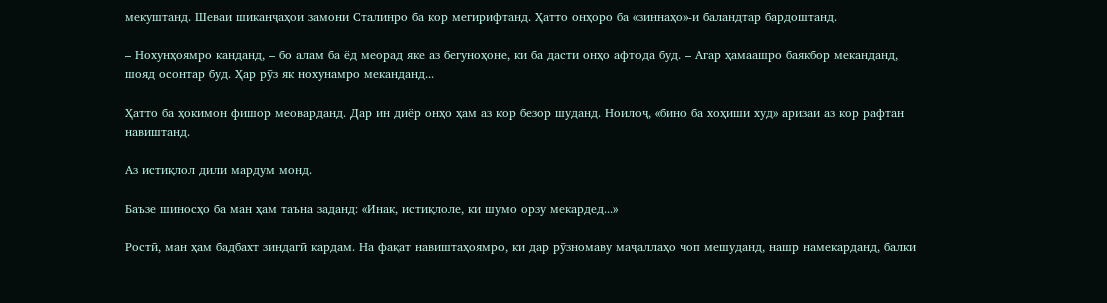мекуштанд. Шеваи шиканҷаҳои замони Сталинро ба кор мегирифтанд. Ҳатто онҳоро ба «зиннаҳо»-и баландтар бардоштанд.

– Нохунҳоямро канданд, – бо алам ба ёд меорад яке аз бегуноҳоне, ки ба дасти онҳо афтода буд. – Агар ҳамаашро баякбор меканданд, шояд осонтар буд. Ҳар рӯз як нохунамро меканданд...

Ҳатто ба ҳокимон фишор меоварданд. Дар ин диёр онҳо ҳам аз кор безор шуданд. Ноилоҷ, «бино ба хоҳиши худ» аризаи аз кор рафтан навиштанд.

Аз истиқлол дили мардум монд.

Баъзе шиносҳо ба ман ҳам таъна заданд: «Инак, истиқлоле, ки шумо орзу мекардед...»

Ростӣ, ман ҳам бадбахт зиндагӣ кардам. На фақат навиштаҳоямро, ки дар рӯзномаву маҷаллаҳо чоп мешуданд, нашр намекарданд, балки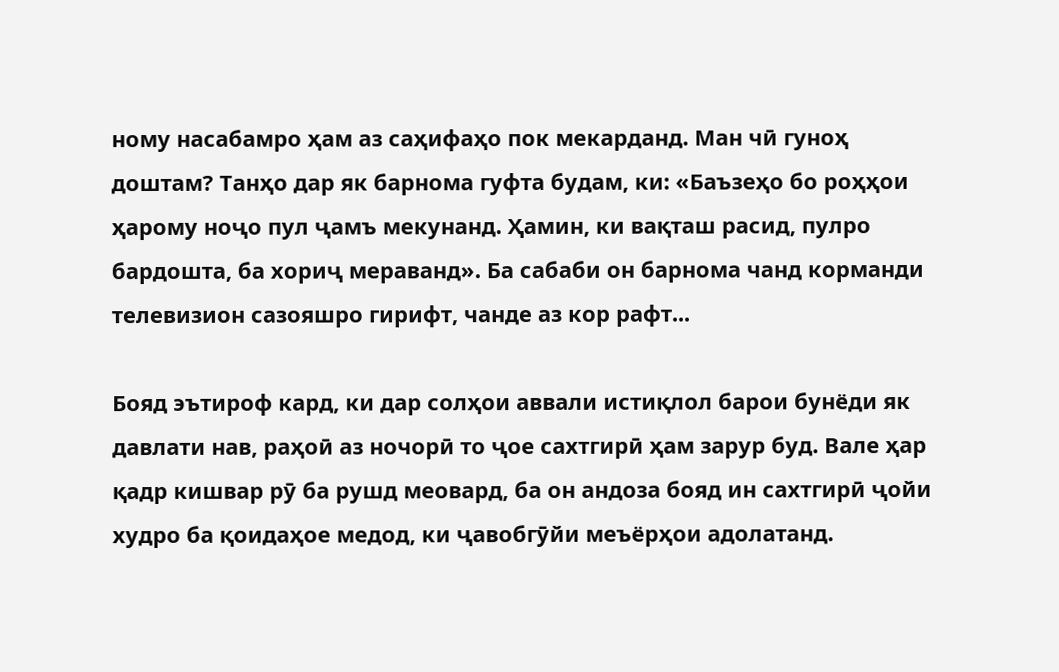ному насабамро ҳам аз саҳифаҳо пок мекарданд. Ман чӣ гуноҳ доштам? Танҳо дар як барнома гуфта будам, ки: «Баъзеҳо бо роҳҳои ҳарому ноҷо пул ҷамъ мекунанд. Ҳамин, ки вақташ расид, пулро бардошта, ба хориҷ мераванд». Ба сабаби он барнома чанд корманди телевизион сазояшро гирифт, чанде аз кор рафт...

Бояд эътироф кард, ки дар солҳои аввали истиқлол барои бунёди як давлати нав, раҳоӣ аз ночорӣ то ҷое сахтгирӣ ҳам зарур буд. Вале ҳар қадр кишвар рӯ ба рушд меовард, ба он андоза бояд ин сахтгирӣ ҷойи худро ба қоидаҳое медод, ки ҷавобгӯйи меъёрҳои адолатанд.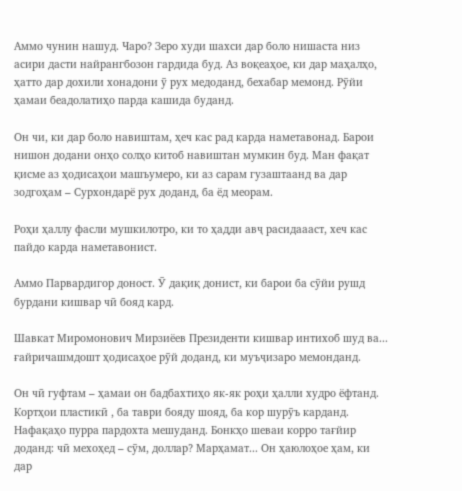Аммо чунин нашуд. Чаро? Зеро худи шахси дар боло нишаста низ асири дасти найрангбозон гардида буд. Аз воқеаҳое, ки дар маҳалҳо, ҳатто дар дохили хонадони ӯ рух медоданд, бехабар мемонд. Рӯйи ҳамаи беадолатиҳо парда кашида буданд.

Он чи, ки дар боло навиштам, ҳеч кас рад карда наметавонад. Барои нишон додани онҳо солҳо китоб навиштан мумкин буд. Ман фақат қисме аз ҳодисаҳои машъумеро, ки аз сарам гузаштаанд ва дар зодгоҳам – Сурхондарё рух доданд, ба ёд меорам.

Роҳи ҳаллу фасли мушкилотро, ки то ҳадди авҷ расидаааст, хеч кас пайдо карда наметавонист.

Аммо Парвардигор доност. Ӯ дақиқ донист, ки барои ба сӯйи рушд бурдани кишвар чӣ бояд кард.

Шавкат Миромонович Мирзиёев Президенти кишвар интихоб шуд ва... ғайричашмдошт ҳодисаҳое рӯй доданд, ки муъҷизаро мемонданд.

Он чӣ гуфтам – ҳамаи он бадбахтиҳо як-як роҳи ҳалли худро ёфтанд. Кортҳои пластикӣ , ба таври бояду шояд, ба кор шурӯъ карданд. Нафақаҳо пурра пардохта мешуданд. Бонкҳо шеваи корро тағйир доданд: чӣ мехоҳед – сӯм, доллар? Марҳамат... Он ҳаюлоҳое ҳам, ки дар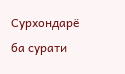Сурхондарё ба сурати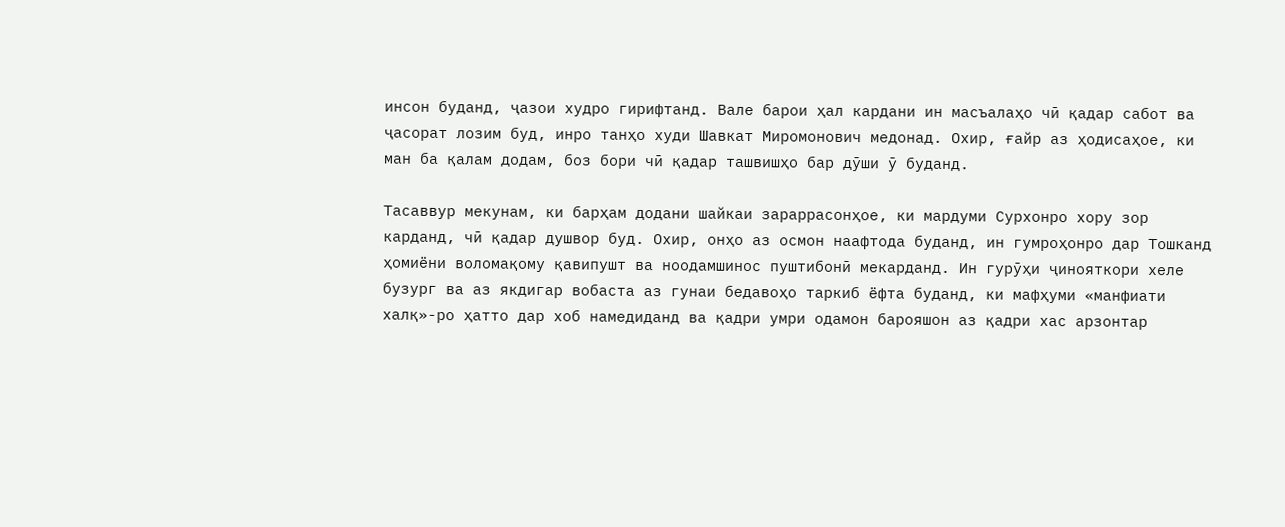инсон буданд, ҷазои худро гирифтанд. Вале барои ҳал кардани ин масъалаҳо чӣ қадар сабот ва ҷасорат лозим буд, инро танҳо худи Шавкат Миромонович медонад. Охир, ғайр аз ҳодисаҳое, ки ман ба қалам додам, боз бори чӣ қадар ташвишҳо бар дӯши ӯ буданд.

Тасаввур мекунам, ки барҳам додани шайкаи зараррасонҳое, ки мардуми Сурхонро хору зор карданд, чӣ қадар душвор буд. Охир, онҳо аз осмон наафтода буданд, ин гумроҳонро дар Тошканд ҳомиёни воломақому қавипушт ва ноодамшинос пуштибонӣ мекарданд. Ин гурӯҳи ҷинояткори хеле бузург ва аз якдигар вобаста аз гунаи бедавоҳо таркиб ёфта буданд, ки мафҳуми «манфиати халқ»-ро ҳатто дар хоб намедиданд ва қадри умри одамон барояшон аз қадри хас арзонтар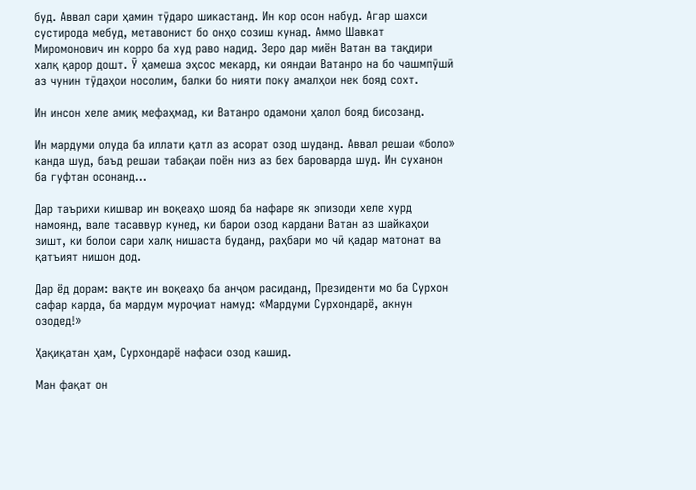буд. Аввал сари ҳамин тӯдаро шикастанд. Ин кор осон набуд. Агар шахси сустирода мебуд, метавонист бо онҳо созиш кунад. Аммо Шавкат Миромонович ин корро ба худ раво надид. Зеро дар миён Ватан ва тақдири халқ қарор дошт. Ӯ ҳамеша эҳсос мекард, ки ояндаи Ватанро на бо чашмпӯшӣ аз чунин тӯдаҳои носолим, балки бо нияти поку амалҳои нек бояд сохт.

Ин инсон хеле амиқ мефаҳмад, ки Ватанро одамони ҳалол бояд бисозанд.

Ин мардуми олуда ба иллати қатл аз асорат озод шуданд. Аввал решаи «боло» канда шуд, баъд решаи табақаи поён низ аз бех бароварда шуд. Ин суханон ба гуфтан осонанд...

Дар таърихи кишвар ин воқеаҳо шояд ба нафаре як эпизоди хеле хурд намоянд, вале тасаввур кунед, ки барои озод кардани Ватан аз шайкаҳои зишт, ки болои сари халқ нишаста буданд, раҳбари мо чӣ қадар матонат ва қатъият нишон дод.

Дар ёд дорам: вақте ин воқеаҳо ба анҷом расиданд, Президенти мо ба Сурхон сафар карда, ба мардум муроҷиат намуд: «Мардуми Сурхондарё, акнун озодед!»

Ҳақиқатан ҳам, Сурхондарё нафаси озод кашид.

Ман фақат он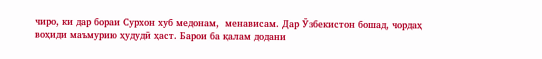чиро, ки дар бораи Сурхон хуб медонам,  менависам. Дар Ӯзбекистон бошад, чордаҳ воҳиди маъмурию ҳудудӣ ҳаст. Барои ба қалам додани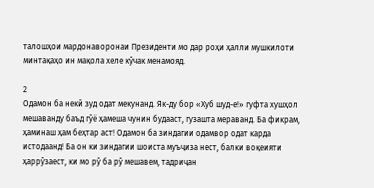талошҳои мардонаворонаи Президенти мо дар роҳи ҳалли мушкилоти  минтақаҳо ин мақола хеле кӯчак менамояд.

2
Одамон ба некӣ зуд одат мекунанд. Як-ду бор «Хуб шуд-е!» гуфта хушҳол мешаванду баъд гӯё ҳамеша чунин будааст, гузашта мераванд. Ба фикрам, ҳаминаш ҳам беҳтар аст! Одамон ба зиндагии одамвор одат карда истодаанд! Ба он ки зиндагии шоиста муъҷиза нест, балки воқеияти ҳаррӯзаест, ки мо рӯ ба рӯ мешавем, тадриҷан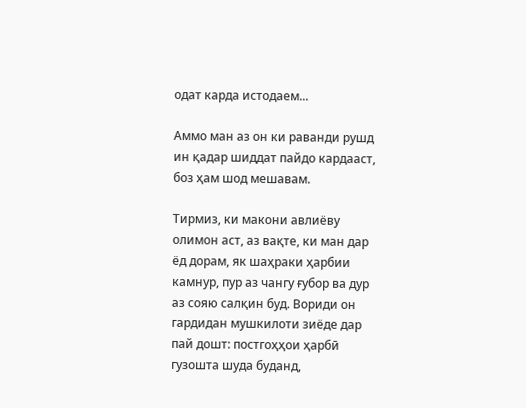одат карда истодаем...

Аммо ман аз он ки раванди рушд ин қадар шиддат пайдо кардааст, боз ҳам шод мешавам.

Тирмиз, ки макони авлиёву олимон аст, аз вақте, ки ман дар ёд дорам, як шаҳраки ҳарбии камнур, пур аз чангу ғубор ва дур аз сояю салқин буд. Вориди он гардидан мушкилоти зиёде дар пай дошт: постгоҳҳои ҳарбӣ гузошта шуда буданд,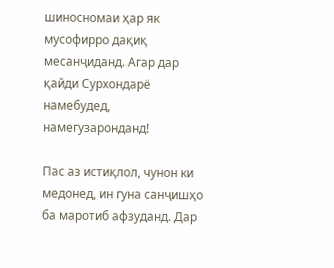шиносномаи ҳар як мусофирро дақиқ месанҷиданд. Агар дар қайди Сурхондарё намебудед, намегузаронданд!

Пас аз истиқлол, чунон ки медонед, ин гуна санҷишҳо ба маротиб афзуданд. Дар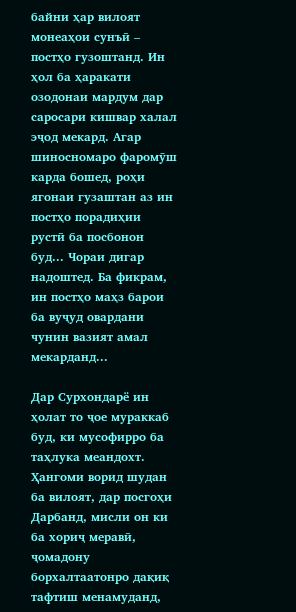байни ҳар вилоят монеаҳои сунъӣ – постҳо гузоштанд. Ин ҳол ба ҳаракати озодонаи мардум дар саросари кишвар халал эҷод мекард. Агар шиносномаро фаромӯш карда бошед, роҳи ягонаи гузаштан аз ин постҳо порадиҳии рустӣ ба посбонон буд... Чораи дигар надоштед. Ба фикрам, ин постҳо маҳз барои ба вуҷуд овардани чунин вазият амал мекарданд...

Дар Сурхондарё ин ҳолат то ҷое мураккаб буд, ки мусофирро ба таҳлука меандохт. Ҳангоми ворид шудан ба вилоят, дар посгоҳи Дарбанд, мисли он ки ба хориҷ меравӣ, ҷомадону борхалтаатонро дақиқ тафтиш менамуданд,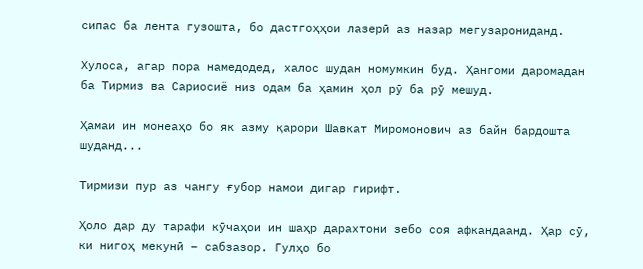сипас ба лента гузошта, бо дастгоҳҳои лазерӣ аз назар мегузарониданд.

Хулоса, агар пора намедодед, халос шудан номумкин буд. Ҳангоми даромадан ба Тирмиз ва Сариосиё низ одам ба ҳамин ҳол рӯ ба рӯ мешуд.

Ҳамаи ин монеаҳо бо як азму қарори Шавкат Миромонович аз байн бардошта шуданд...

Тирмизи пур аз чангу ғубор намои дигар гирифт.

Ҳоло дар ду тарафи кӯчаҳои ин шаҳр дарахтони зебо соя афкандаанд. Ҳар сӯ, ки нигоҳ мекунӣ – сабзазор. Гулҳо бо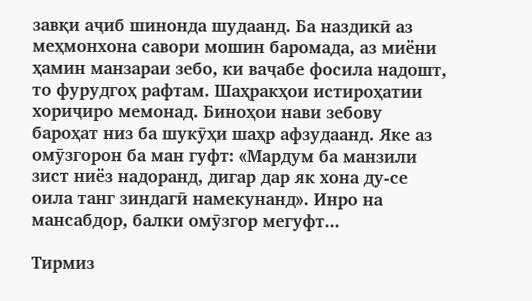завқи аҷиб шинонда шудаанд. Ба наздикӣ аз меҳмонхона савори мошин баромада, аз миёни ҳамин манзараи зебо, ки ваҷабе фосила надошт, то фурудгоҳ рафтам. Шаҳракҳои истироҳатии хориҷиро мемонад. Биноҳои нави зебову бароҳат низ ба шукӯҳи шаҳр афзудаанд. Яке аз омӯзгорон ба ман гуфт: «Мардум ба манзили зист ниёз надоранд, дигар дар як хона ду-се оила танг зиндагӣ намекунанд». Инро на мансабдор, балки омӯзгор мегуфт...

Тирмиз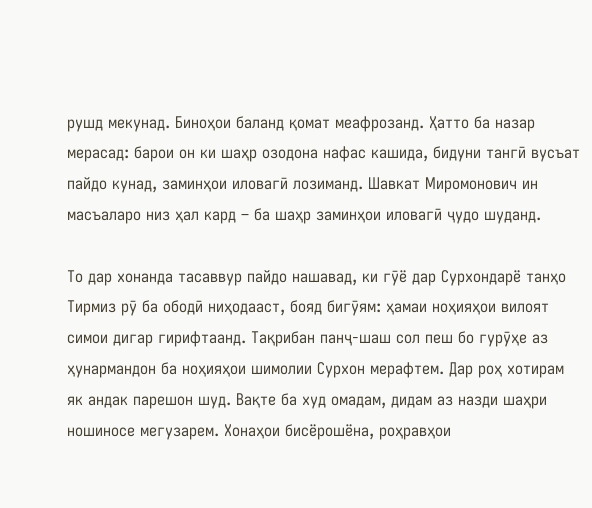рушд мекунад. Биноҳои баланд қомат меафрозанд. Ҳатто ба назар мерасад: барои он ки шаҳр озодона нафас кашида, бидуни тангӣ вусъат пайдо кунад, заминҳои иловагӣ лозиманд. Шавкат Миромонович ин масъаларо низ ҳал кард – ба шаҳр заминҳои иловагӣ ҷудо шуданд.

То дар хонанда тасаввур пайдо нашавад, ки гӯё дар Сурхондарё танҳо Тирмиз рӯ ба ободӣ ниҳодааст, бояд бигӯям: ҳамаи ноҳияҳои вилоят симои дигар гирифтаанд. Тақрибан панҷ-шаш сол пеш бо гурӯҳе аз ҳунармандон ба ноҳияҳои шимолии Сурхон мерафтем. Дар роҳ хотирам як андак парешон шуд. Вақте ба худ омадам, дидам аз назди шаҳри ношиносе мегузарем. Хонаҳои бисёрошёна, роҳравҳои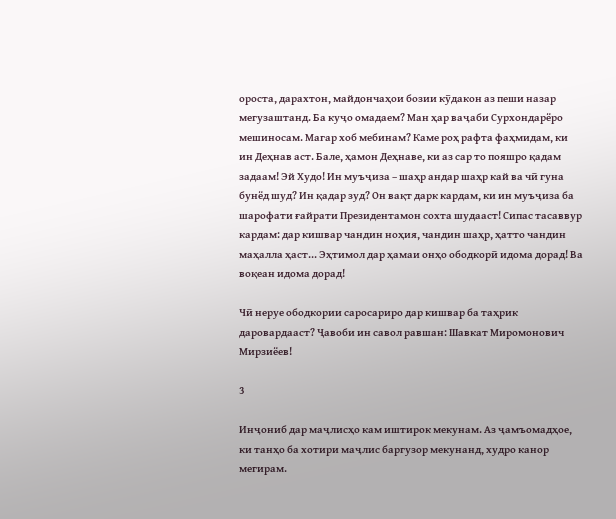ороста, дарахтон, майдончаҳои бозии кӯдакон аз пеши назар мегузаштанд. Ба куҷо омадаем? Ман ҳар ваҷаби Сурхондарёро мешиносам. Магар хоб мебинам? Каме роҳ рафта фаҳмидам, ки ин Деҳнав аст. Бале, ҳамон Деҳнаве, ки аз сар то пояшро қадам задаам! Эй Худо! Ин муъҷиза – шаҳр андар шаҳр кай ва чӣ гуна бунёд шуд? Ин қадар зуд? Он вақт дарк кардам, ки ин муъҷиза ба шарофати ғайрати Президентамон сохта шудааст! Сипас тасаввур кардам: дар кишвар чандин ноҳия, чандин шаҳр, ҳатто чандин маҳалла ҳаст... Эҳтимол дар ҳамаи онҳо ободкорӣ идома дорад! Ва воқеан идома дорад!

Чӣ неруе ободкории саросариро дар кишвар ба таҳрик даровардааст? Ҷавоби ин савол равшан: Шавкат Миромонович Мирзиёев!

3

Инҷониб дар маҷлисҳо кам иштирок мекунам. Аз ҷамъомадҳое, ки танҳо ба хотири маҷлис баргузор мекунанд, худро канор мегирам.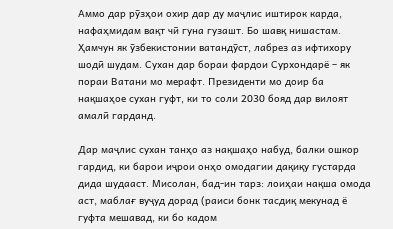Аммо дар рӯзҳои охир дар ду маҷлис иштирок карда, нафаҳмидам вақт чӣ гуна гузашт. Бо шавқ нишастам. Ҳамчун як ӯзбекистонии ватандӯст, лабрез аз ифтихору шодӣ шудам. Сухан дар бораи фардои Сурхондарё – як пораи Ватани мо мерафт. Президенти мо доир ба нақшаҳое сухан гуфт, ки то соли 2030 бояд дар вилоят амалӣ гарданд.

Дар маҷлис сухан танҳо аз нақшаҳо набуд, балки ошкор гардид, ки барои иҷрои онҳо омодагии дақиқу густарда дида шудааст. Мисолан, бад-ин тарз: лоиҳаи нақша омода аст, маблағ вуҷуд дорад (раиси бонк тасдиқ мекунад ё гуфта мешавад, ки бо кадом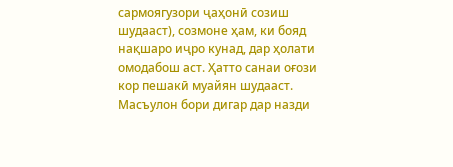сармоягузори ҷаҳонӣ созиш шудааст), созмоне ҳам, ки бояд нақшаро иҷро кунад, дар ҳолати омодабош аст. Ҳатто санаи оғози кор пешакӣ муайян шудааст. Масъулон бори дигар дар назди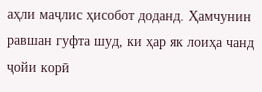аҳли маҷлис ҳисобот доданд. Ҳамчунин равшан гуфта шуд, ки ҳар як лоиҳа чанд ҷойи корӣ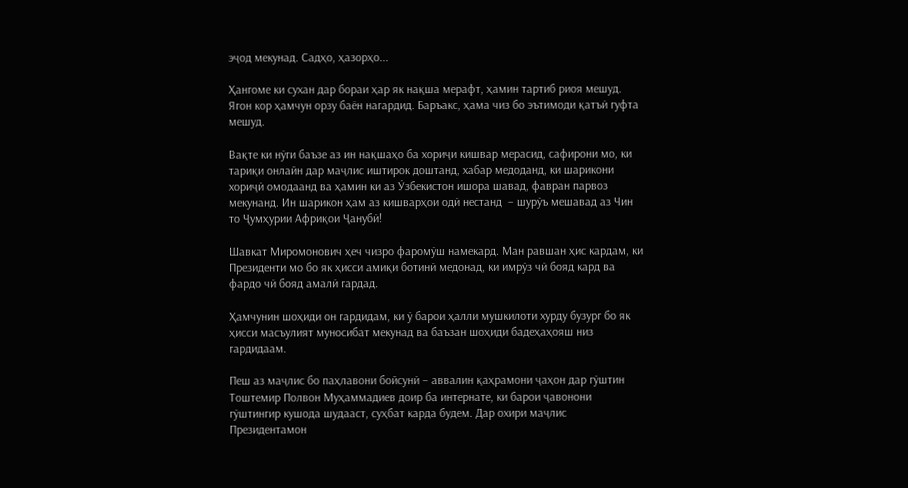эҷод мекунад. Садҳо, ҳазорҳо...

Ҳангоме ки сухан дар бораи ҳар як нақша мерафт, ҳамин тартиб риоя мешуд. Ягон кор ҳамчун орзу баён нагардид. Баръакс, ҳама чиз бо эътимоди қатъӣ гуфта мешуд.

Вақте ки нӯги баъзе аз ин нақшаҳо ба хориҷи кишвар мерасид, сафирони мо, ки тариқи онлайн дар маҷлис иштирок доштанд, хабар медоданд, ки шарикони хориҷӣ омодаанд ва ҳамин ки аз Ӯзбекистон ишора шавад, фавран парвоз мекунанд. Ин шарикон ҳам аз кишварҳои одӣ нестанд  – шурӯъ мешавад аз Чин то Ҷумҳурии Африқои Ҷанубӣ!

Шавкат Миромонович ҳеч чизро фаромӯш намекард. Ман равшан ҳис кардам, ки Президенти мо бо як ҳисси амиқи ботинӣ медонад, ки имрӯз чӣ бояд кард ва фардо чӣ бояд амалӣ гардад.

Ҳамчунин шоҳиди он гардидам, ки ӯ барои ҳалли мушкилоти хурду бузург бо як ҳисси масъулият муносибат мекунад ва баъзан шоҳиди бадеҳаҳояш низ гардидаам.

Пеш аз маҷлис бо паҳлавони бойсунӣ – аввалин қаҳрамони ҷаҳон дар гӯштин Тоштемир Полвон Муҳаммадиев доир ба интернате, ки барои ҷавонони гӯштингир кушода шудааст, суҳбат карда будем. Дар охири маҷлис Президентамон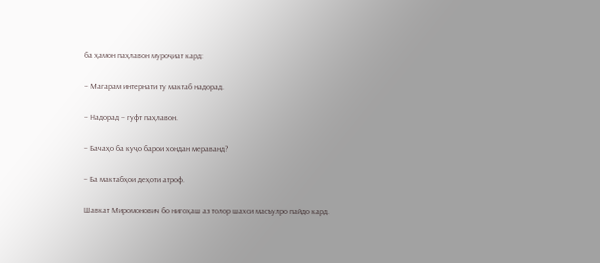ба ҳамон паҳлавон муроҷиат кард:

– Магарам интернати ту мактаб надорад.

– Надорад – гуфт паҳлавон.

– Бачаҳо ба куҷо барои хондан мераванд?

– Ба мактабҳои деҳоти атроф.

Шавкат Миромонович бо нигоҳаш аз толор шахси масъулро пайдо кард.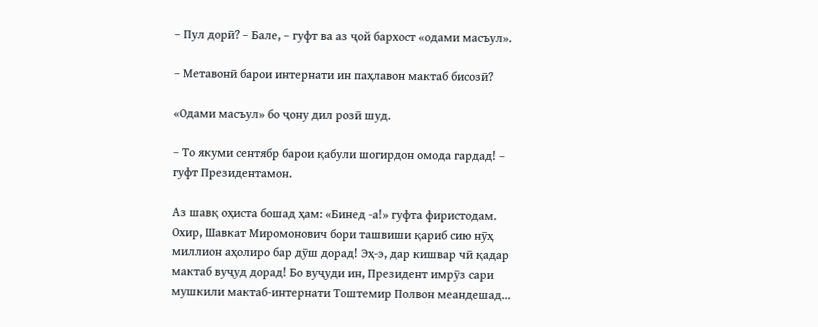– Пул дорӣ? – Бале, – гуфт ва аз ҷой бархост «одами масъул».

– Метавонӣ барои интернати ин паҳлавон мактаб бисозӣ?

«Одами масъул» бо ҷону дил розӣ шуд.

– То якуми сентябр барои қабули шогирдон омода гардад! – гуфт Президентамон.

Аз шавқ оҳиста бошад ҳам: «Бинед -а!» гуфта фиристодам. Охир, Шавкат Миромонович бори ташвиши қариб сию нӯҳ миллион аҳолиро бар дӯш дорад! Эҳ-э, дар кишвар чӣ қадар мактаб вуҷуд дорад! Бо вуҷуди ин, Президент имрӯз сари мушкили мактаб-интернати Тоштемир Полвон меандешад...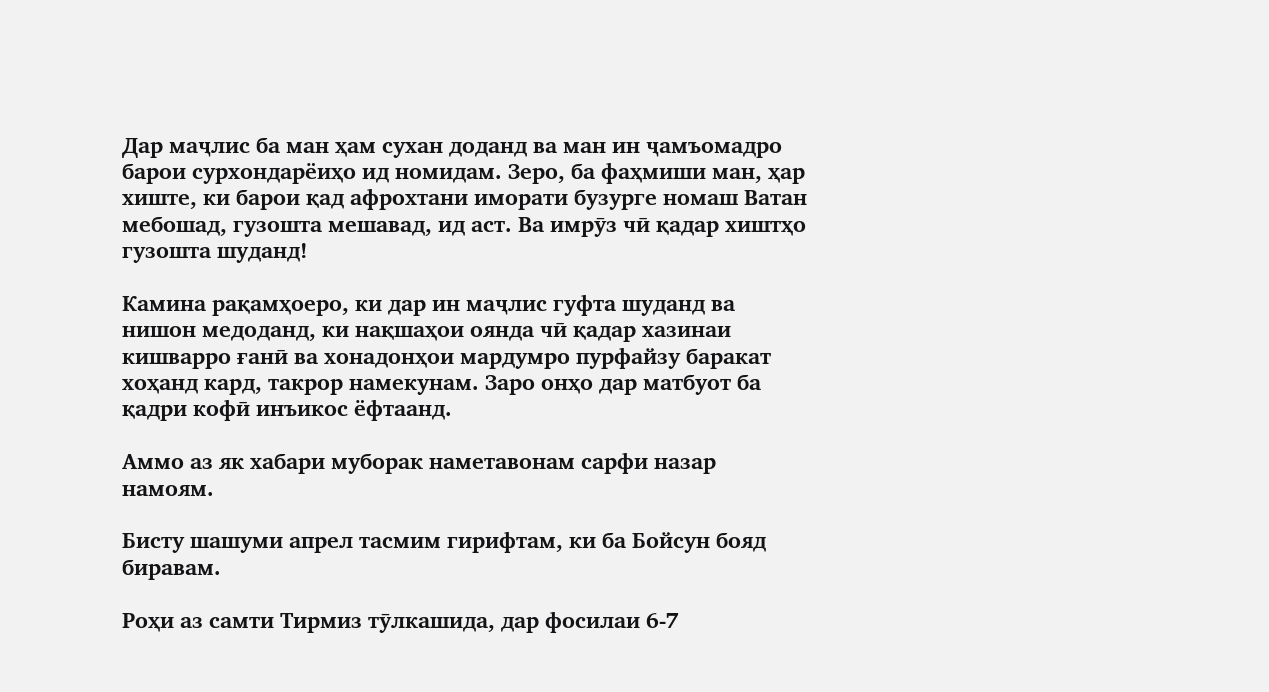Дар маҷлис ба ман ҳам сухан доданд ва ман ин ҷамъомадро барои сурхондарёиҳо ид номидам. Зеро, ба фаҳмиши ман, ҳар хиште, ки барои қад афрохтани иморати бузурге номаш Ватан мебошад, гузошта мешавад, ид аст. Ва имрӯз чӣ қадар хиштҳо гузошта шуданд!

Камина рақамҳоеро, ки дар ин маҷлис гуфта шуданд ва нишон медоданд, ки нақшаҳои оянда чӣ қадар хазинаи кишварро ғанӣ ва хонадонҳои мардумро пурфайзу баракат хоҳанд кард, такрор намекунам. Заро онҳо дар матбуот ба қадри кофӣ инъикос ёфтаанд.

Аммо аз як хабари муборак наметавонам сарфи назар намоям.

Бисту шашуми апрел тасмим гирифтам, ки ба Бойсун бояд биравам.

Роҳи аз самти Тирмиз тӯлкашида, дар фосилаи 6-7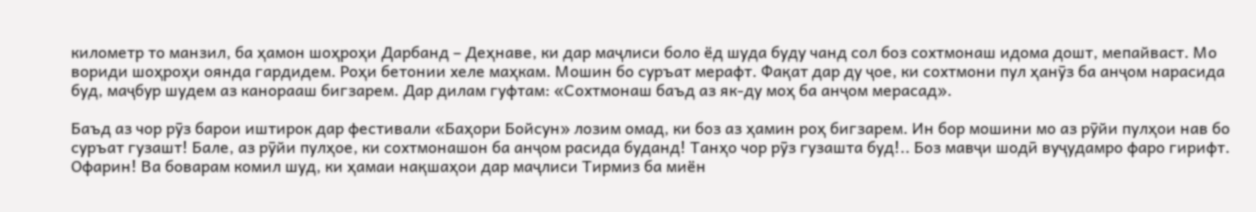километр то манзил, ба ҳамон шоҳроҳи Дарбанд – Деҳнаве, ки дар маҷлиси боло ёд шуда буду чанд сол боз сохтмонаш идома дошт, мепайваст. Мо вориди шоҳроҳи оянда гардидем. Роҳи бетонии хеле маҳкам. Мошин бо суръат мерафт. Фақат дар ду ҷое, ки сохтмони пул ҳанӯз ба анҷом нарасида буд, маҷбур шудем аз канорааш бигзарем. Дар дилам гуфтам: «Сохтмонаш баъд аз як-ду моҳ ба анҷом мерасад».

Баъд аз чор рӯз барои иштирок дар фестивали «Баҳори Бойсун» лозим омад, ки боз аз ҳамин роҳ бигзарем. Ин бор мошини мо аз рӯйи пулҳои нав бо суръат гузашт! Бале, аз рӯйи пулҳое, ки сохтмонашон ба анҷом расида буданд! Танҳо чор рӯз гузашта буд!.. Боз мавҷи шодӣ вуҷудамро фаро гирифт. Офарин! Ва боварам комил шуд, ки ҳамаи нақшаҳои дар маҷлиси Тирмиз ба миён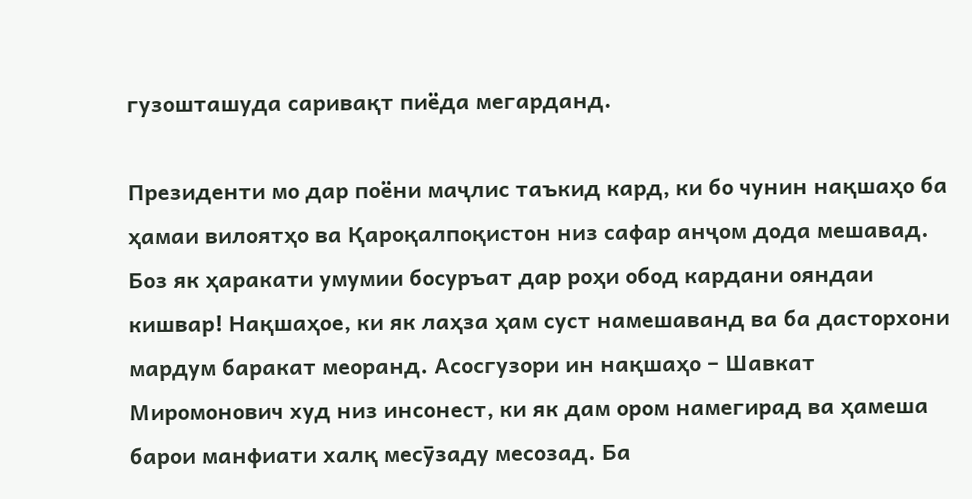гузошташуда саривақт пиёда мегарданд.

Президенти мо дар поёни маҷлис таъкид кард, ки бо чунин нақшаҳо ба ҳамаи вилоятҳо ва Қароқалпоқистон низ сафар анҷом дода мешавад. Боз як ҳаракати умумии босуръат дар роҳи обод кардани ояндаи кишвар! Нақшаҳое, ки як лаҳза ҳам суст намешаванд ва ба дасторхони мардум баракат меоранд. Асосгузори ин нақшаҳо – Шавкат Миромонович худ низ инсонест, ки як дам ором намегирад ва ҳамеша барои манфиати халқ месӯзаду месозад. Ба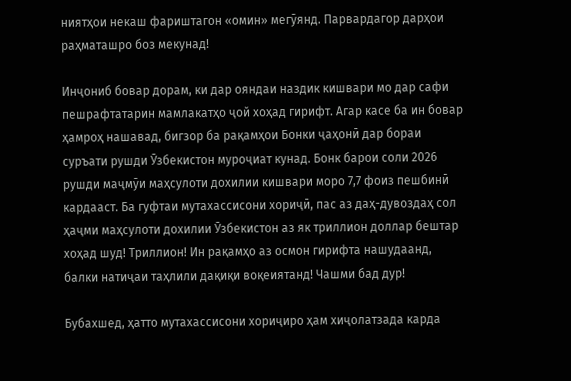ниятҳои некаш фариштагон «омин» мегӯянд. Парвардагор дарҳои раҳматашро боз мекунад!

Инҷониб бовар дорам, ки дар ояндаи наздик кишвари мо дар сафи пешрафтатарин мамлакатҳо ҷой хоҳад гирифт. Агар касе ба ин бовар ҳамроҳ нашавад, бигзор ба рақамҳои Бонки ҷаҳонӣ дар бораи суръати рушди Ӯзбекистон муроҷиат кунад. Бонк барои соли 2026 рушди маҷмӯи маҳсулоти дохилии кишвари моро 7,7 фоиз пешбинӣ кардааст. Ба гуфтаи мутахассисони хориҷӣ, пас аз даҳ-дувоздаҳ сол ҳаҷми маҳсулоти дохилии Ӯзбекистон аз як триллион доллар бештар хоҳад шуд! Триллион! Ин рақамҳо аз осмон гирифта нашудаанд, балки натиҷаи таҳлили дақиқи воқеиятанд! Чашми бад дур!

Бубахшед, ҳатто мутахассисони хориҷиро ҳам хиҷолатзада карда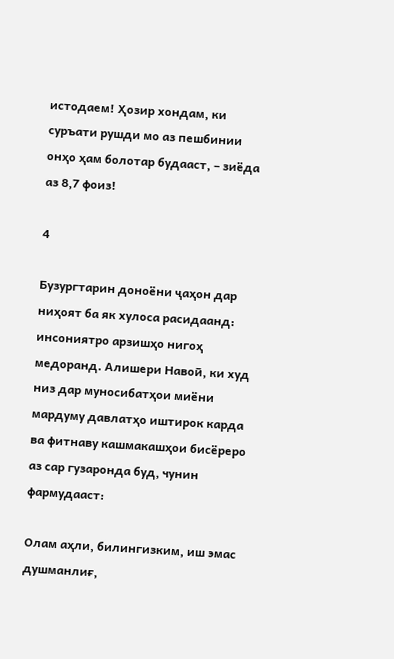истодаем! Ҳозир хондам, ки суръати рушди мо аз пешбинии онҳо ҳам болотар будааст, – зиёда аз 8,7 фоиз!

4

Бузургтарин доноёни ҷаҳон дар ниҳоят ба як хулоса расидаанд: инсониятро арзишҳо нигоҳ медоранд. Алишери Навоӣ, ки худ низ дар муносибатҳои миёни мардуму давлатҳо иштирок карда ва фитнаву кашмакашҳои бисёреро аз сар гузаронда буд, чунин фармудааст:

Олам аҳли, билингизким, иш эмас душманлиғ,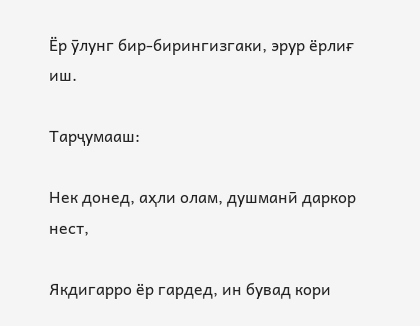Ёр ӯлунг бир-бирингизгаки, эрур ёрлиғ иш.

Тарҷумааш:

Нек донед, аҳли олам, душманӣ даркор нест,

Якдигарро ёр гардед, ин бувад кори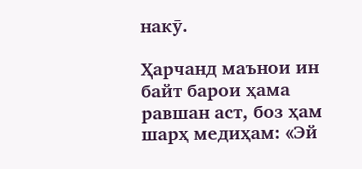накӯ.

Ҳарчанд маънои ин байт барои ҳама равшан аст, боз ҳам шарҳ медиҳам: «Эй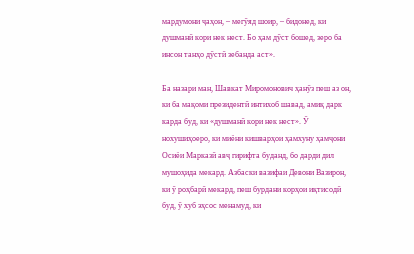мардумони ҷаҳон, – мегӯяд шоир, – бидонед, ки душманӣ кори нек нест. Бо ҳам дӯст бошед, зеро ба инсон танҳо дӯстӣ зебанда аст».

Ба назари ман, Шавкат Миромонович ҳанӯз пеш аз он, ки ба мақоми президентӣ интихоб шавад, амиқ дарк карда буд, ки «душманӣ кори нек нест». Ӯ нохушиҳоеро, ки миёни кишварҳои ҳамхуну ҳамҷони Осиёи Марказӣ авҷ гирифта буданд, бо дарди дил мушоҳида мекард. Азбаски вазифаи Девони Вазирон, ки ӯ роҳбарӣ мекард, пеш бурдани корҳои иқтисодӣ буд, ӯ хуб эҳсос менамуд, ки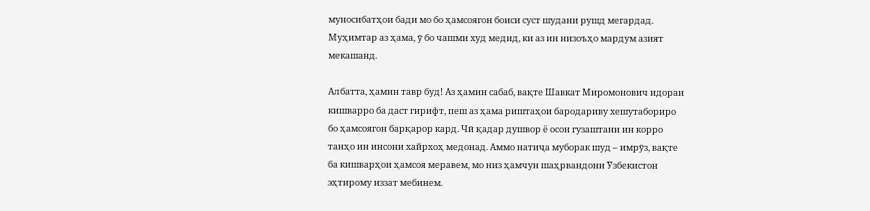муносибатҳои бади мо бо ҳамсоягон боиси суст шудани рушд мегардад. Муҳимтар аз ҳама, ӯ бо чашми худ медид, ки аз ин низоъҳо мардум азият мекашанд.

Албатта, ҳамин тавр буд! Аз ҳамин сабаб, вақте Шавкат Миромонович идораи кишварро ба даст гирифт, пеш аз ҳама риштаҳои бародариву хешутабориро бо ҳамсоягон барқарор кард. Чӣ қадар душвор ё осон гузаштани ин корро танҳо ин инсони хайрхоҳ медонад. Аммо натиҷа муборак шуд – имрӯз, вақте ба кишварҳои ҳамсоя меравем, мо низ ҳамчун шаҳрвандони Ӯзбекистон эҳтирому иззат мебинем.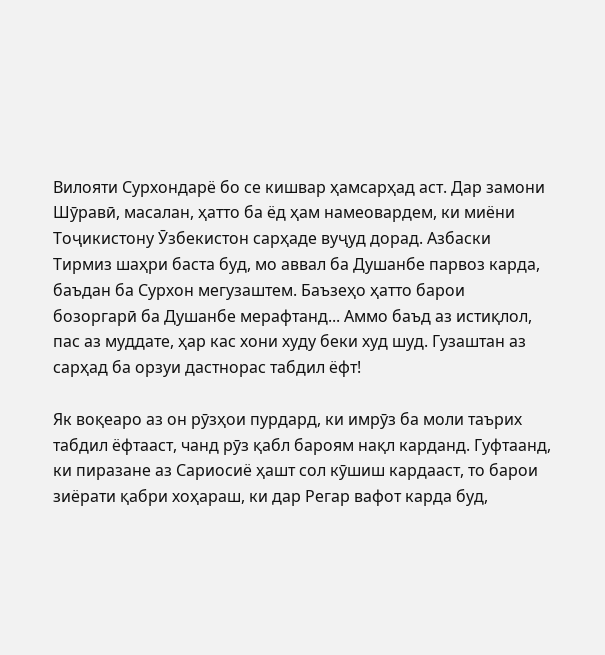Вилояти Сурхондарё бо се кишвар ҳамсарҳад аст. Дар замони Шӯравӣ, масалан, ҳатто ба ёд ҳам намеовардем, ки миёни Тоҷикистону Ӯзбекистон сарҳаде вуҷуд дорад. Азбаски Тирмиз шаҳри баста буд, мо аввал ба Душанбе парвоз карда, баъдан ба Сурхон мегузаштем. Баъзеҳо ҳатто барои бозоргарӣ ба Душанбе мерафтанд... Аммо баъд аз истиқлол, пас аз муддате, ҳар кас хони худу беки худ шуд. Гузаштан аз сарҳад ба орзуи дастнорас табдил ёфт!

Як воқеаро аз он рӯзҳои пурдард, ки имрӯз ба моли таърих табдил ёфтааст, чанд рӯз қабл бароям нақл карданд. Гуфтаанд, ки пиразане аз Сариосиё ҳашт сол кӯшиш кардааст, то барои зиёрати қабри хоҳараш, ки дар Регар вафот карда буд,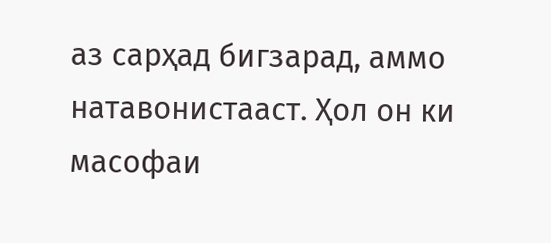аз сарҳад бигзарад, аммо натавонистааст. Ҳол он ки масофаи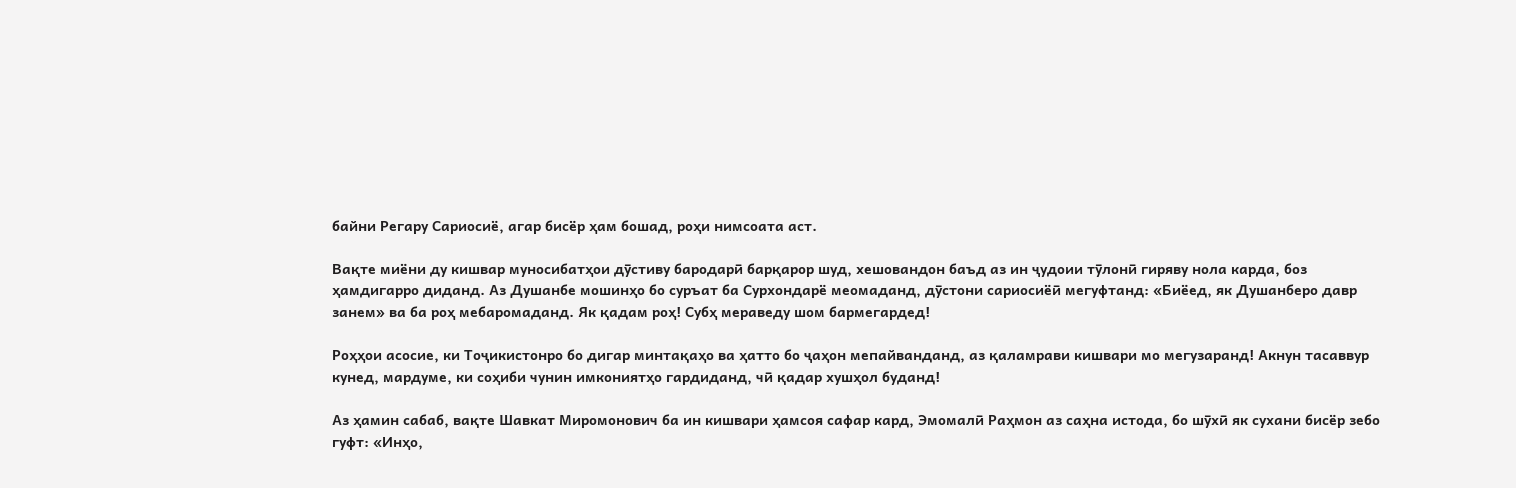байни Регару Сариосиё, агар бисёр ҳам бошад, роҳи нимсоата аст.

Вақте миёни ду кишвар муносибатҳои дӯстиву бародарӣ барқарор шуд, хешовандон баъд аз ин ҷудоии тӯлонӣ гиряву нола карда, боз ҳамдигарро диданд. Аз Душанбе мошинҳо бо суръат ба Сурхондарё меомаданд, дӯстони сариосиёӣ мегуфтанд: «Биёед, як Душанберо давр занем» ва ба роҳ мебаромаданд. Як қадам роҳ! Субҳ мераведу шом бармегардед!

Роҳҳои асосие, ки Тоҷикистонро бо дигар минтақаҳо ва ҳатто бо ҷаҳон мепайванданд, аз қаламрави кишвари мо мегузаранд! Акнун тасаввур кунед, мардуме, ки соҳиби чунин имкониятҳо гардиданд, чӣ қадар хушҳол буданд!

Аз ҳамин сабаб, вақте Шавкат Миромонович ба ин кишвари ҳамсоя сафар кард, Эмомалӣ Раҳмон аз саҳна истода, бо шӯхӣ як сухани бисёр зебо гуфт: «Инҳо,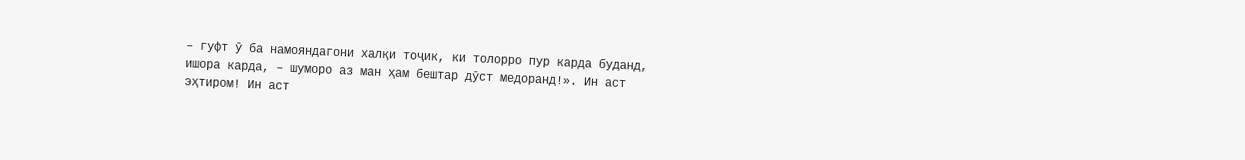– гуфт ӯ ба намояндагони халқи тоҷик, ки толорро пур карда буданд, ишора карда, – шуморо аз ман ҳам бештар дӯст медоранд!». Ин аст эҳтиром! Ин аст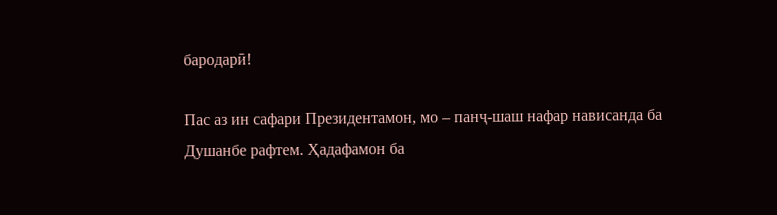бародарӣ!

Пас аз ин сафари Президентамон, мо – панҷ-шаш нафар нависанда ба Душанбе рафтем. Ҳадафамон ба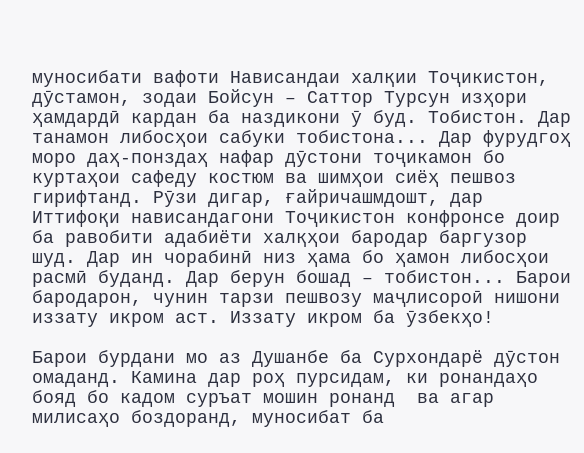муносибати вафоти Нависандаи халқии Тоҷикистон, дӯстамон, зодаи Бойсун – Саттор Турсун изҳори ҳамдардӣ кардан ба наздикони ӯ буд. Тобистон. Дар танамон либосҳои сабуки тобистона... Дар фурудгоҳ моро даҳ-понздаҳ нафар дӯстони тоҷикамон бо куртаҳои сафеду костюм ва шимҳои сиёҳ пешвоз гирифтанд. Рӯзи дигар, ғайричашмдошт, дар Иттифоқи нависандагони Тоҷикистон конфронсе доир ба равобити адабиёти халқҳои бародар баргузор шуд. Дар ин чорабинӣ низ ҳама бо ҳамон либосҳои расмӣ буданд. Дар берун бошад – тобистон... Барои бародарон, чунин тарзи пешвозу маҷлисороӣ нишони иззату икром аст. Иззату икром ба ӯзбекҳо!

Барои бурдани мо аз Душанбе ба Сурхондарё дӯстон омаданд. Камина дар роҳ пурсидам, ки ронандаҳо бояд бо кадом суръат мошин ронанд  ва агар милисаҳо боздоранд, муносибат ба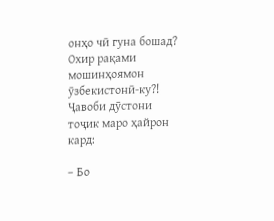онҳо чӣ гуна бошад? Охир рақами мошинҳоямон ӯзбекистонӣ-ку?! Ҷавоби дӯстони тоҷик маро ҳайрон кард:

– Бо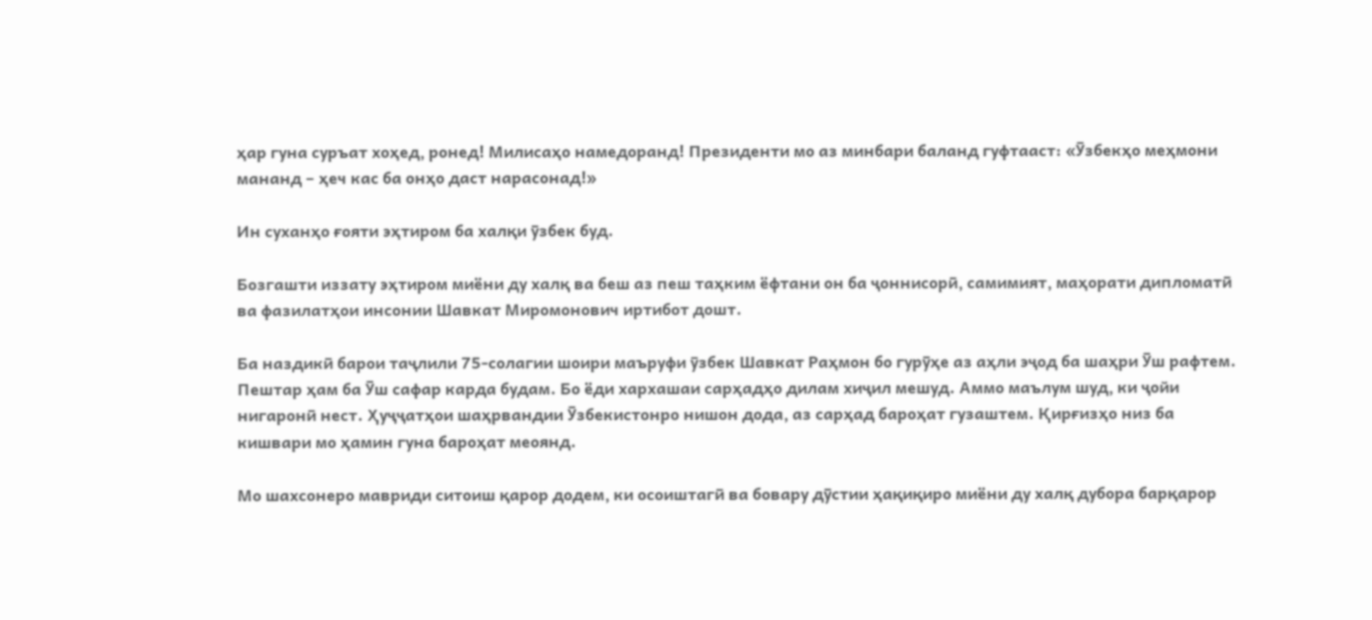ҳар гуна суръат хоҳед, ронед! Милисаҳо намедоранд! Президенти мо аз минбари баланд гуфтааст: «Ӯзбекҳо меҳмони мананд – ҳеч кас ба онҳо даст нарасонад!»

Ин суханҳо ғояти эҳтиром ба халқи ӯзбек буд.

Бозгашти иззату эҳтиром миёни ду халқ ва беш аз пеш таҳким ёфтани он ба ҷоннисорӣ, самимият, маҳорати дипломатӣ ва фазилатҳои инсонии Шавкат Миромонович иртибот дошт.

Ба наздикӣ барои таҷлили 75-солагии шоири маъруфи ӯзбек Шавкат Раҳмон бо гурӯҳе аз аҳли эҷод ба шаҳри Ӯш рафтем. Пештар ҳам ба Ӯш сафар карда будам. Бо ёди хархашаи сарҳадҳо дилам хиҷил мешуд. Аммо маълум шуд, ки ҷойи нигаронӣ нест. Ҳуҷҷатҳои шаҳрвандии Ӯзбекистонро нишон дода, аз сарҳад бароҳат гузаштем. Қирғизҳо низ ба кишвари мо ҳамин гуна бароҳат меоянд.

Мо шахсонеро мавриди ситоиш қарор додем, ки осоиштагӣ ва бовару дӯстии ҳақиқиро миёни ду халқ дубора барқарор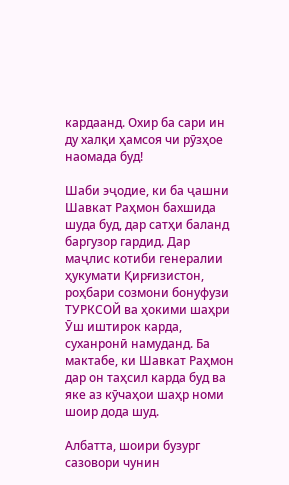кардаанд. Охир ба сари ин ду халқи ҳамсоя чи рӯзҳое наомада буд!

Шаби эҷодие, ки ба ҷашни Шавкат Раҳмон бахшида шуда буд, дар сатҳи баланд баргузор гардид. Дар маҷлис котиби генералии ҳукумати Қирғизистон, роҳбари созмони бонуфузи ТУРКСОЙ ва ҳокими шаҳри Ӯш иштирок карда, суханронӣ намуданд. Ба мактабе, ки Шавкат Раҳмон дар он таҳсил карда буд ва яке аз кӯчаҳои шаҳр номи шоир дода шуд.

Албатта, шоири бузург сазовори чунин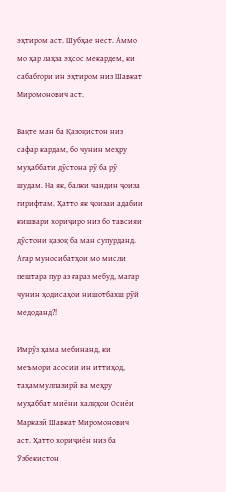эҳтиром аст. Шубҳае нест. Аммо мо ҳар лаҳза эҳсос мекардем, ки сабабгори ин эҳтиром низ Шавкат Миромонович аст.

Вақте ман ба Қазоқистон низ сафар кардам, бо чунин меҳру муҳаббати дӯстона рӯ ба рӯ шудам. На як, балки чандин ҷоиза гирифтам. Ҳатто як ҷоизаи адабии кишвари хориҷиро низ бо тавсияи дӯстони қазоқ ба ман супурданд. Агар муносибатҳои мо мисли пештара пур аз ғараз мебуд, магар чунин ҳодисаҳои нишотбахш рӯй медоданд?!

Имрӯз ҳама мебинанд, ки меъмори асосии ин иттиҳод, таҳаммулпазирӣ ва меҳру муҳаббат миёни халқҳои Осиёи Марказӣ Шавкат Миромонович аст. Ҳатто хориҷиён низ ба Ӯзбекистон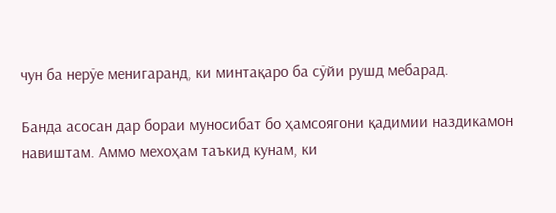чун ба нерӯе менигаранд, ки минтақаро ба сӯйи рушд мебарад.

Банда асосан дар бораи муносибат бо ҳамсоягони қадимии наздикамон навиштам. Аммо мехоҳам таъкид кунам, ки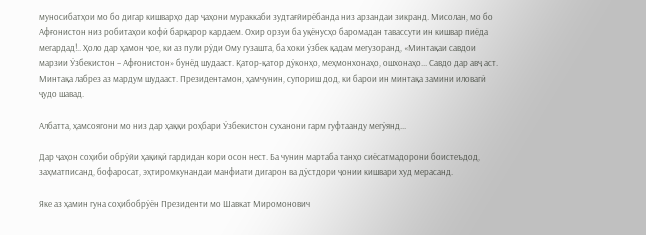муносибатҳои мо бо дигар кишварҳо дар ҷаҳони мураккаби зудтағйирёбанда низ арзандаи зикранд. Мисолан, мо бо Афғонистон низ робитаҳои кофӣ барқарор кардаем. Охир орзуи ба уқёнусҳо баромадан тавассути ин кишвар пиёда мегардад!.. Ҳоло дар ҳамон ҷое, ки аз пули рӯди Ому гузашта, ба хоки ӯзбек қадам мегузоранд, «Минтақаи савдои марзии Ӯзбекистон – Афғонистон» бунёд шудааст. Қатор-қатор дӯконҳо, меҳмонхонаҳо, ошхонаҳо... Савдо дар авҷ аст. Минтақа лабрез аз мардум шудааст. Президентамон, ҳамчунин, супориш дод, ки барои ин минтақа замини иловагӣ ҷудо шавад.

Албатта, ҳамсоягони мо низ дар ҳаққи роҳбари Ӯзбекистон суханони гарм гуфтаанду мегӯянд...

Дар ҷаҳон соҳиби обрӯйи ҳақиқӣ гардидан кори осон нест. Ба чунин мартаба танҳо сиёсатмадорони боистеъдод, заҳматписанд, бофаросат, эҳтиромкунандаи манфиати дигарон ва дӯстдори ҷонии кишвари худ мерасанд.

Яке аз ҳамин гуна соҳибобрӯён Президенти мо Шавкат Миромонович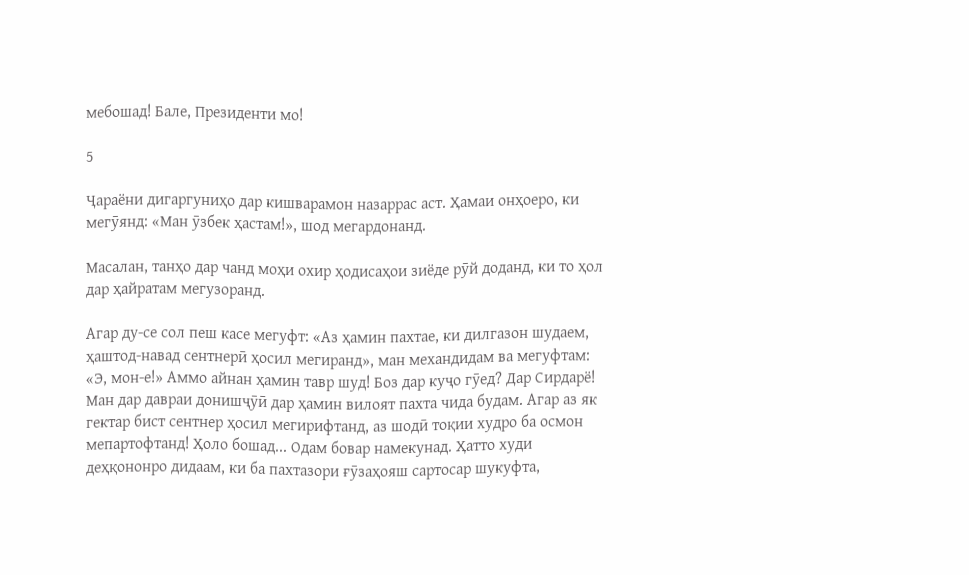мебошад! Бале, Президенти мо!

5

Ҷараёни дигаргуниҳо дар кишварамон назаррас аст. Ҳамаи онҳоеро, ки мегӯянд: «Ман ӯзбек ҳастам!», шод мегардонанд.

Масалан, танҳо дар чанд моҳи охир ҳодисаҳои зиёде рӯй доданд, ки то ҳол дар ҳайратам мегузоранд.

Агар ду-се сол пеш касе мегуфт: «Аз ҳамин пахтае, ки дилгазон шудаем, ҳаштод-навад сентнерӣ ҳосил мегиранд», ман механдидам ва мегуфтам: «Э, мон-е!» Аммо айнан ҳамин тавр шуд! Боз дар куҷо гӯед? Дар Сирдарё! Ман дар давраи донишҷӯӣ дар ҳамин вилоят пахта чида будам. Агар аз як гектар бист сентнер ҳосил мегирифтанд, аз шодӣ тоқии худро ба осмон мепартофтанд! Ҳоло бошад... Одам бовар намекунад. Ҳатто худи деҳқононро дидаам, ки ба пахтазори ғӯзаҳояш сартосар шукуфта,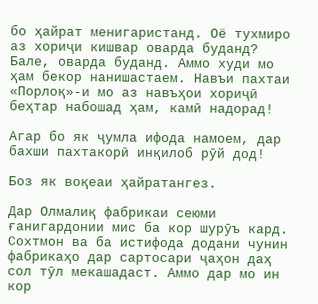бо ҳайрат менигаристанд. Оё тухмиро аз хориҷи кишвар оварда буданд? Бале, оварда буданд. Аммо худи мо ҳам бекор нанишастаем. Навъи пахтаи «Порлоқ»-и мо аз навъҳои хориҷӣ беҳтар набошад ҳам, камӣ надорад!

Агар бо як ҷумла ифода намоем, дар бахши пахтакорӣ инқилоб рӯй дод!

Боз як воқеаи ҳайратангез.

Дар Олмалиқ фабрикаи сеюми ғанигардонии мис ба кор шурӯъ кард. Сохтмон ва ба истифода додани чунин фабрикаҳо дар сартосари ҷаҳон даҳ сол тӯл мекашадаст. Аммо дар мо ин кор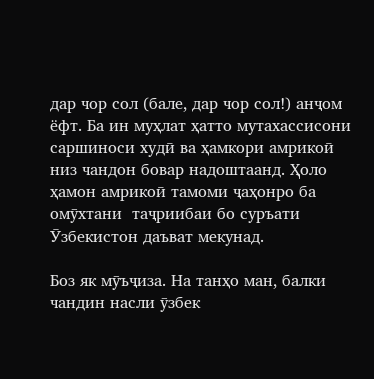дар чор сол (бале, дар чор сол!) анҷом ёфт. Ба ин муҳлат ҳатто мутахассисони саршиноси худӣ ва ҳамкори амрикоӣ низ чандон бовар надоштаанд. Ҳоло ҳамон амрикоӣ тамоми ҷаҳонро ба омӯхтани  таҷриибаи бо суръати Ӯзбекистон даъват мекунад.

Боз як мӯъҷиза. На танҳо ман, балки чандин насли ӯзбек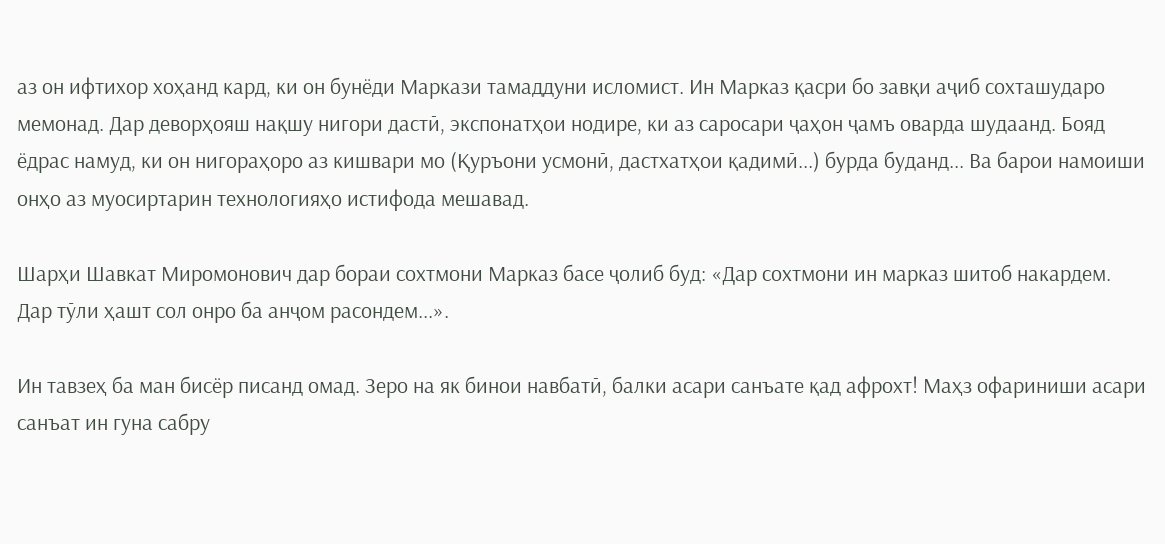аз он ифтихор хоҳанд кард, ки он бунёди Маркази тамаддуни исломист. Ин Марказ қасри бо завқи аҷиб сохташударо мемонад. Дар деворҳояш нақшу нигори дастӣ, экспонатҳои нодире, ки аз саросари ҷаҳон ҷамъ оварда шудаанд. Бояд ёдрас намуд, ки он нигораҳоро аз кишвари мо (Қуръони усмонӣ, дастхатҳои қадимӣ...) бурда буданд... Ва барои намоиши онҳо аз муосиртарин технологияҳо истифода мешавад.

Шарҳи Шавкат Миромонович дар бораи сохтмони Марказ басе ҷолиб буд: «Дар сохтмони ин марказ шитоб накардем. Дар тӯли ҳашт сол онро ба анҷом расондем...».

Ин тавзеҳ ба ман бисёр писанд омад. Зеро на як бинои навбатӣ, балки асари санъате қад афрохт! Маҳз офариниши асари санъат ин гуна сабру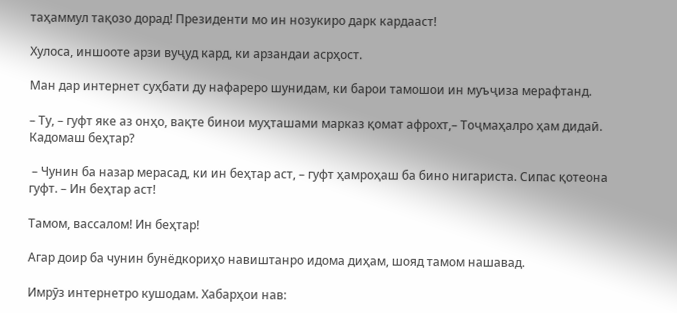таҳаммул тақозо дорад! Президенти мо ин нозукиро дарк кардааст!

Хулоса, иншооте арзи вуҷуд кард, ки арзандаи асрҳост.

Ман дар интернет суҳбати ду нафареро шунидам, ки барои тамошои ин муъҷиза мерафтанд.

– Ту, – гуфт яке аз онҳо, вақте бинои муҳташами марказ қомат афрохт,– Тоҷмаҳалро ҳам дидаӣ. Кадомаш беҳтар?

 – Чунин ба назар мерасад, ки ин беҳтар аст, – гуфт ҳамроҳаш ба бино нигариста. Сипас қотеона гуфт. – Ин беҳтар аст!

Тамом, вассалом! Ин беҳтар!

Агар доир ба чунин бунёдкориҳо навиштанро идома диҳам, шояд тамом нашавад.

Имрӯз интернетро кушодам. Хабарҳои нав: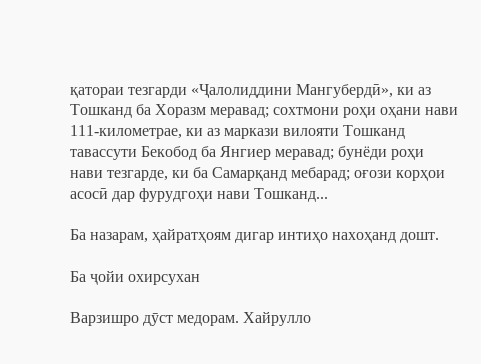қатораи тезгарди «Ҷалолиддини Мангубердӣ», ки аз Тошканд ба Хоразм меравад; сохтмони роҳи оҳани нави 111-километрае, ки аз маркази вилояти Тошканд тавассути Бекобод ба Янгиер меравад; бунёди роҳи нави тезгарде, ки ба Самарқанд мебарад; оғози корҳои асосӣ дар фурудгоҳи нави Тошканд...

Ба назарам, ҳайратҳоям дигар интиҳо нахоҳанд дошт.

Ба ҷойи охирсухан

Варзишро дӯст медорам. Хайрулло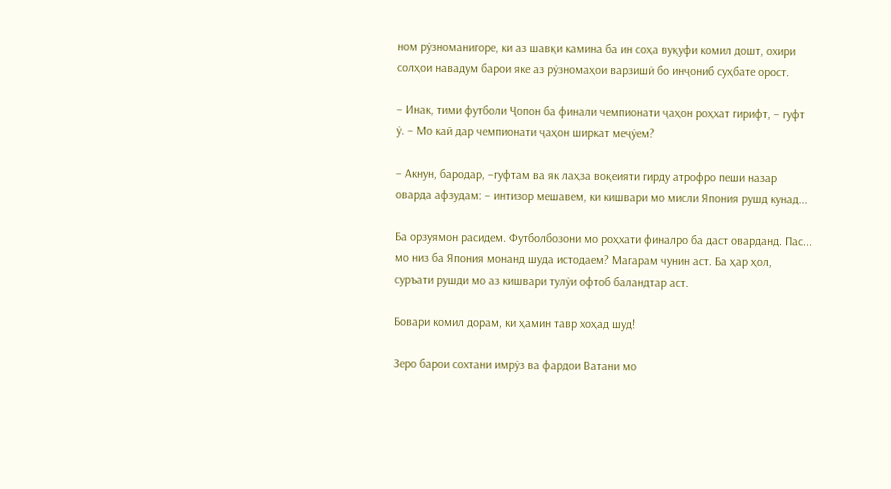ном рӯзноманигоре, ки аз шавқи камина ба ин соҳа вуқуфи комил дошт, охири солҳои навадум барои яке аз рӯзномаҳои варзишӣ бо инҷониб суҳбате орост.

– Инак, тими футболи Ҷопон ба финали чемпионати ҷаҳон роҳхат гирифт, – гуфт ӯ. – Мо кай дар чемпионати ҷаҳон ширкат меҷӯем?

– Акнун, бародар, –гуфтам ва як лаҳза воқеияти гирду атрофро пеши назар оварда афзудам: – интизор мешавем, ки кишвари мо мисли Япония рушд кунад...

Ба орзуямон расидем. Футболбозони мо роҳхати финалро ба даст оварданд. Пас... мо низ ба Япония монанд шуда истодаем? Магарам чунин аст. Ба ҳар ҳол, суръати рушди мо аз кишвари тулӯи офтоб баландтар аст.

Бовари комил дорам, ки ҳамин тавр хоҳад шуд!

Зеро барои сохтани имрӯз ва фардои Ватани мо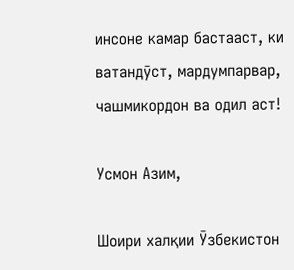инсоне камар бастааст, ки ватандӯст, мардумпарвар, чашмикордон ва одил аст!

Усмон Азим,

Шоири халқии Ӯзбекистон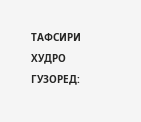ТАФСИРИ ХУДРО ГУЗОРЕД: